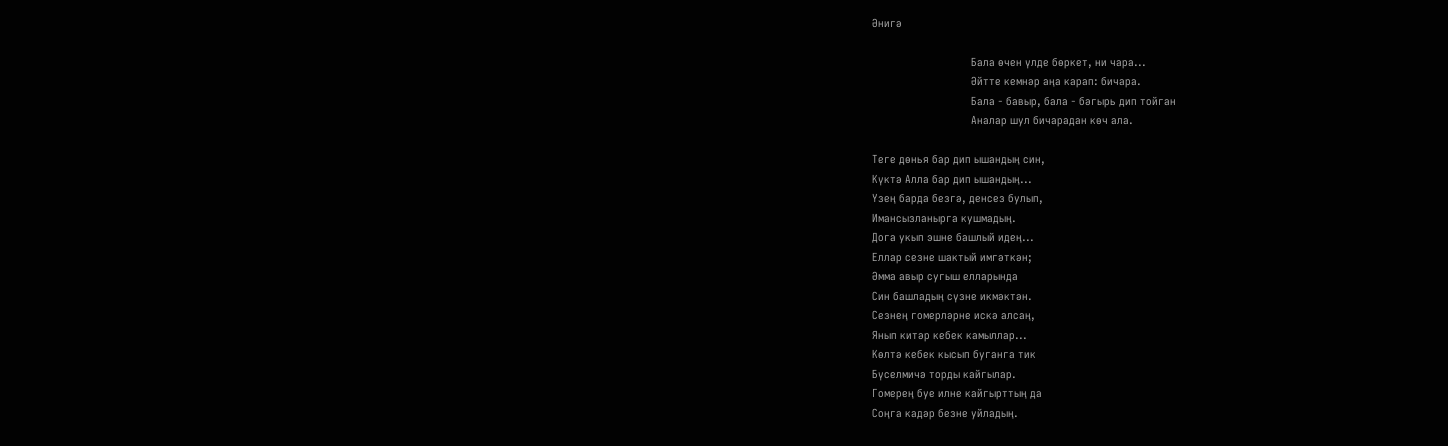Әнигә

                                 Бала өчен үлде бөркет, ни чара...
                                 Әйтте кемнәр аңа карап: бичара.
                                 Бала - бавыр, бала - бәгырь дип тойган
                                 Аналар шул бичарадан көч ала.

Теге дөнья бар дип ышандың син,
Күктә Алла бар дип ышандың...
Үзең барда безгә, денсез булып,
Имансызланырга кушмадың.
Дога укып эшне башлый идең...
Еллар сезне шактый имгәткән;
Әмма авыр сугыш елларында
Син башладың сүзне икмәктән.
Сезнең гомерләрне искә алсаң,
Янып китәр кебек камыллар...
Көлтә кебек кысып буганга тик
Бүселмичә торды кайгылар.
Гомерең буе илне кайгырттың да
Соңга кадәр безне уйладың.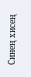Синең хисең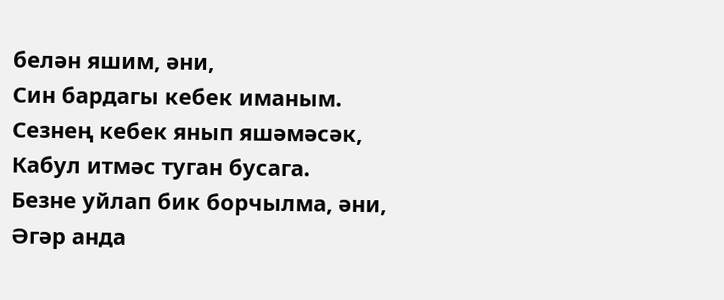белән яшим, әни,
Син бардагы кебек иманым.
Сезнең кебек янып яшәмәсәк,
Кабул итмәс туган бусага.
Безне уйлап бик борчылма, әни,
Әгәр анда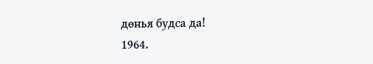дөнья будса да!
1964.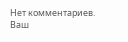Нет комментариев. Ваш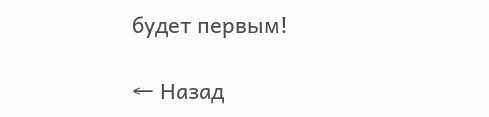будет первым!

← Назад